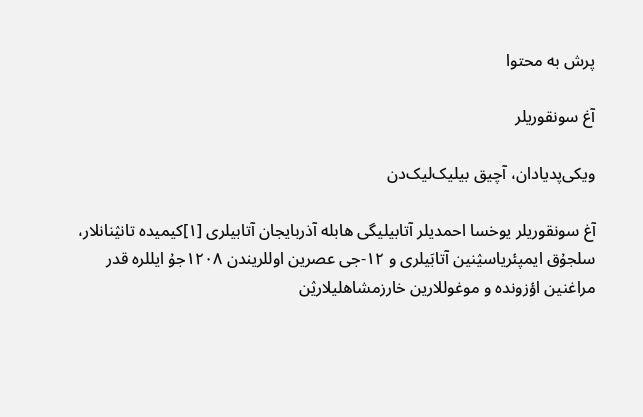پرش به محتوا

آغ سونقوریلر

ویکی‌پدیادان، آچیق بیلیک‌لیک‌دن

آغ سونقوریلر یوخسا احمدیلر آتابیلیگی هابله آذربایجان آتابیلری [۱]کیمیده تانؽنانلار، سلجۇق ایمپئریاسؽنین آتابَیلری و ۱۲-جی عصرین اوللریندن ۱۲۰۸جۇ ایللره قدر مراغنین اؤزونده و موغوللارین خارزمشاهلیلارؽن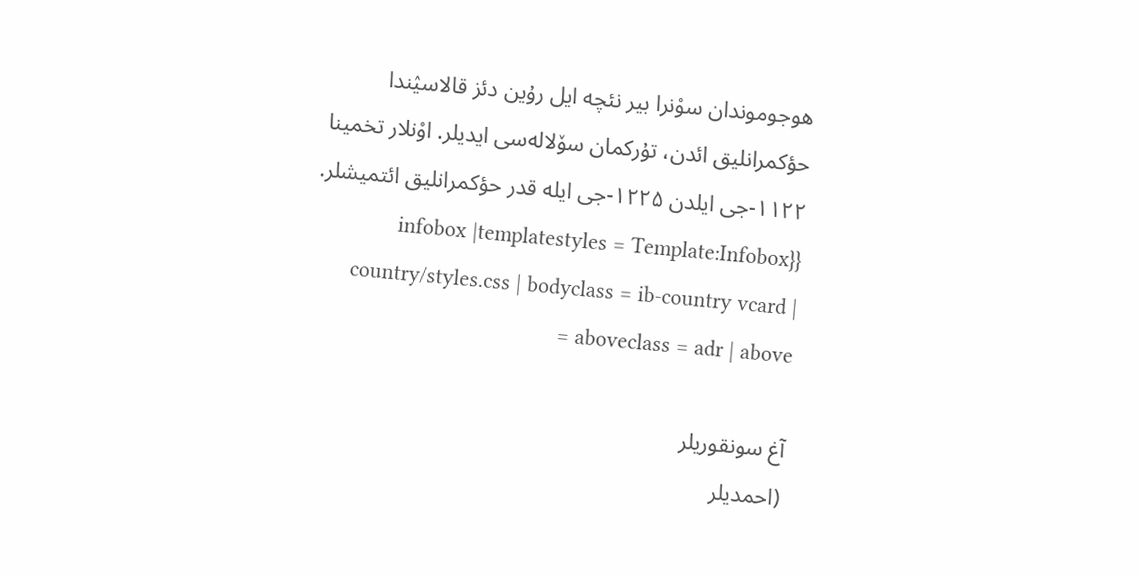هوجوموندان سوْنرا بیر نئچه ایل رۇین دئز قالاسؽندا حؤکمرانلیق ائدن، تۇرکمان سۆلاله‌سی ایدیلر. اوْنلار تخمینا ۱۱۲۲-جی ایلدن ۱۲۲۵-جی ایله قدر حؤکمرانلیق ائتمیشلر. {{infobox |templatestyles = Template:Infobox country/styles.css | bodyclass = ib-country vcard | aboveclass = adr | above =

آغ سونقوریلر
(احمدیلر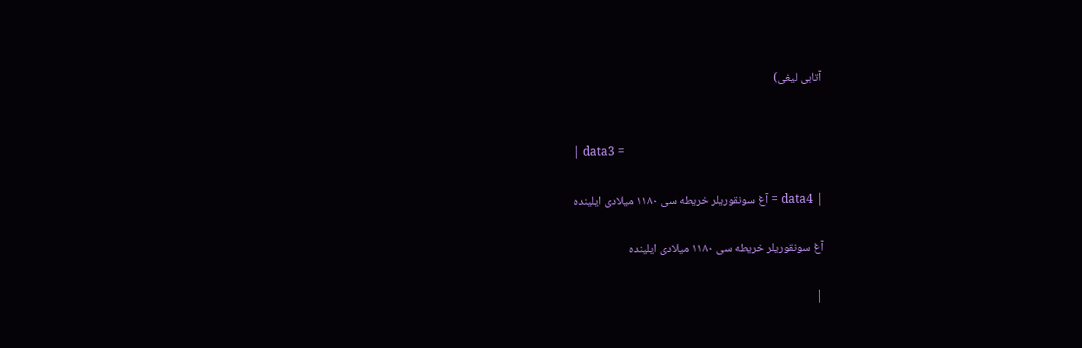آتابی لیغی)


| data3 =

| data4 = آغ سونقوریلر خریطه سی ۱۱۸۰ میلادی ایلینده

آغ سونقوریلر خریطه سی ۱۱۸۰ میلادی ایلینده

|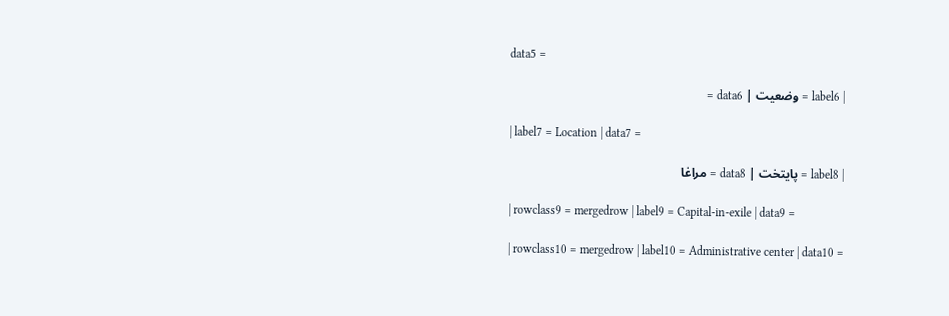data5 =

| label6 = وضعیت | data6 =

| label7 = Location | data7 =

| label8 = پایتخت | data8 = مراغا

| rowclass9 = mergedrow | label9 = Capital-in-exile | data9 =

| rowclass10 = mergedrow | label10 = Administrative center | data10 =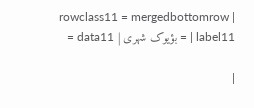| rowclass11 = mergedbottomrow | label11 = بؤیوک شهری | data11 =

|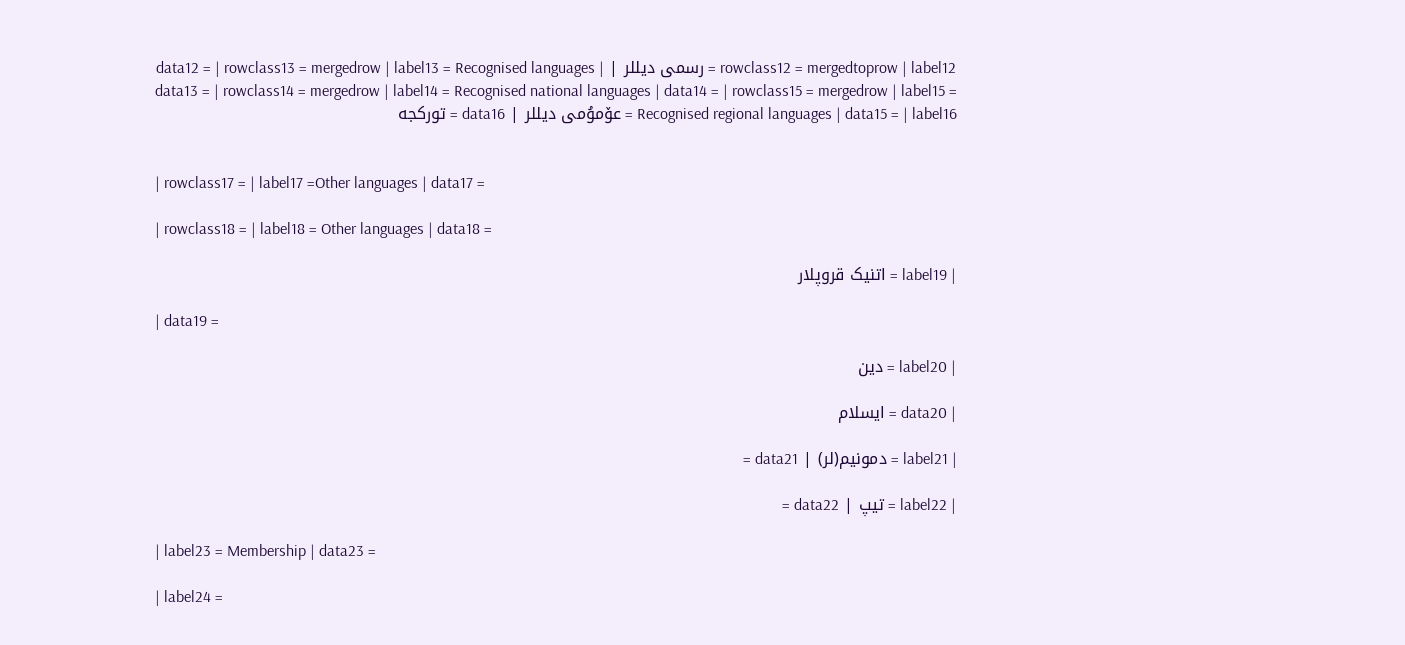rowclass12 = mergedtoprow | label12 = رسمی دیللر | data12 = | rowclass13 = mergedrow | label13 = Recognised languages | data13 = | rowclass14 = mergedrow | label14 = Recognised national languages | data14 = | rowclass15 = mergedrow | label15 = Recognised regional languages | data15 = | label16 = عۆموُمی دیللر | data16 = تورکجه


| rowclass17 = | label17 =Other languages | data17 =

| rowclass18 = | label18 = Other languages | data18 =

| label19 = اتنیک قروپلار

| data19 =

| label20 = دین

| data20 = ایسلام

| label21 = دمونیم(لر) | data21 =

| label22 = تیپ | data22 =

| label23 = Membership | data23 =

| label24 =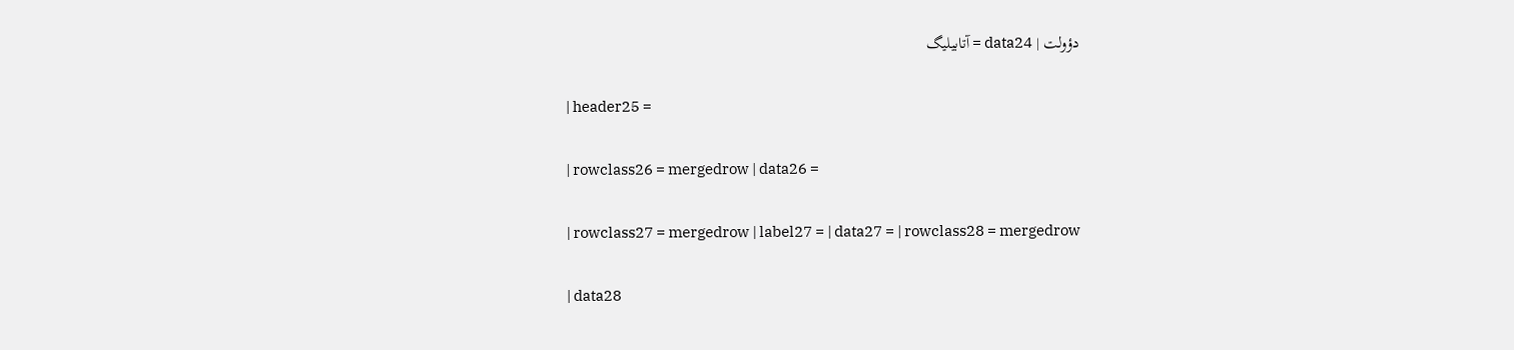دؤولت | data24 = آتابیلیگ

| header25 =

| rowclass26 = mergedrow | data26 =

| rowclass27 = mergedrow | label27 = | data27 = | rowclass28 = mergedrow

| data28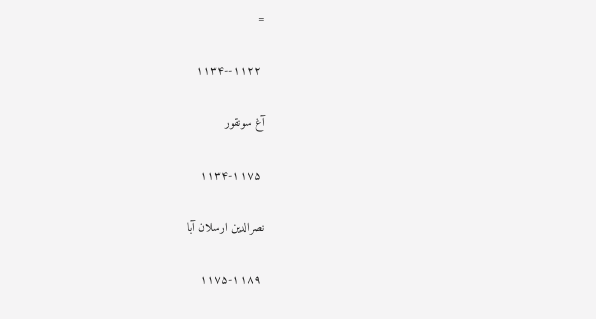=

 ۱۱۲۲--۱۱۳۴

آغ سونقور

 ۱۱۳۴-۱۱۷۵

نصرالدین ارسلان آبا

 ۱۱۷۵-۱۱۸۹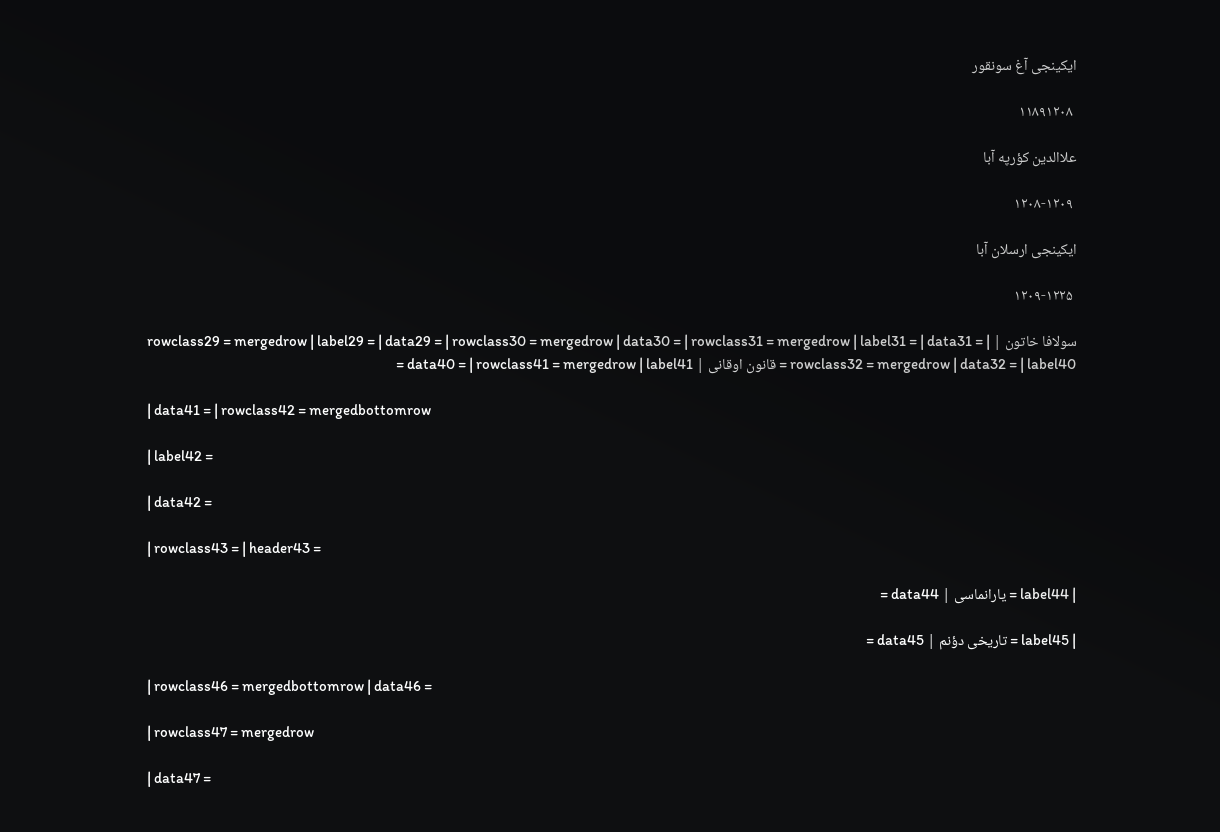ایکینجی آغ سونقور

 ۱۱۸۹۱۲۰۸

علاالدین کؤرپه آبا

 ۱۲۰۸-۱۲۰۹

ایکینجی ارسلان آبا

 ۱۲۰۹-۱۲۲۵

سولافا خاتون | rowclass29 = mergedrow | label29 = | data29 = | rowclass30 = mergedrow | data30 = | rowclass31 = mergedrow | label31 = | data31 = | rowclass32 = mergedrow | data32 = | label40 = قانون اوقانی | data40 = | rowclass41 = mergedrow | label41 =

| data41 = | rowclass42 = mergedbottomrow

| label42 =

| data42 =

| rowclass43 = | header43 =

| label44 = یارانماسی | data44 =

| label45 = تاریخی دؤنم | data45 =

| rowclass46 = mergedbottomrow | data46 =

| rowclass47 = mergedrow

| data47 =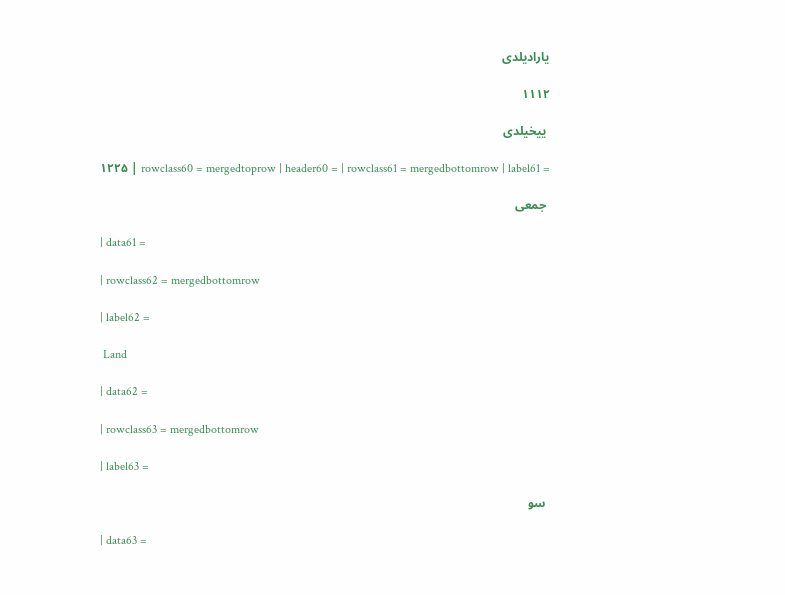یارادیلدی

۱۱۱۲

 ییخیلدی

۱۲۲۵ | rowclass60 = mergedtoprow | header60 = | rowclass61 = mergedbottomrow | label61 =

 جمعی

| data61 =

| rowclass62 = mergedbottomrow

| label62 =

 Land

| data62 =

| rowclass63 = mergedbottomrow

| label63 =

 سو

| data63 =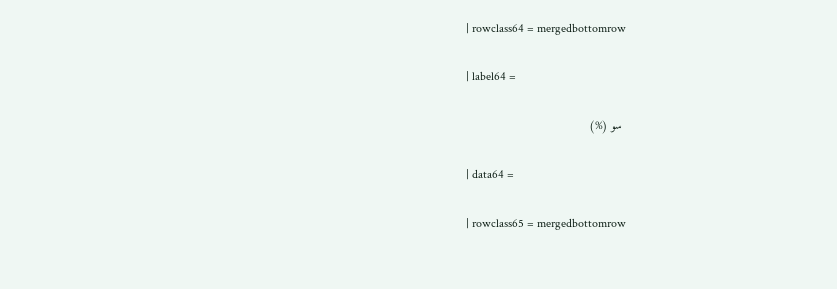| rowclass64 = mergedbottomrow

| label64 =

 سو (%)

| data64 =

| rowclass65 = mergedbottomrow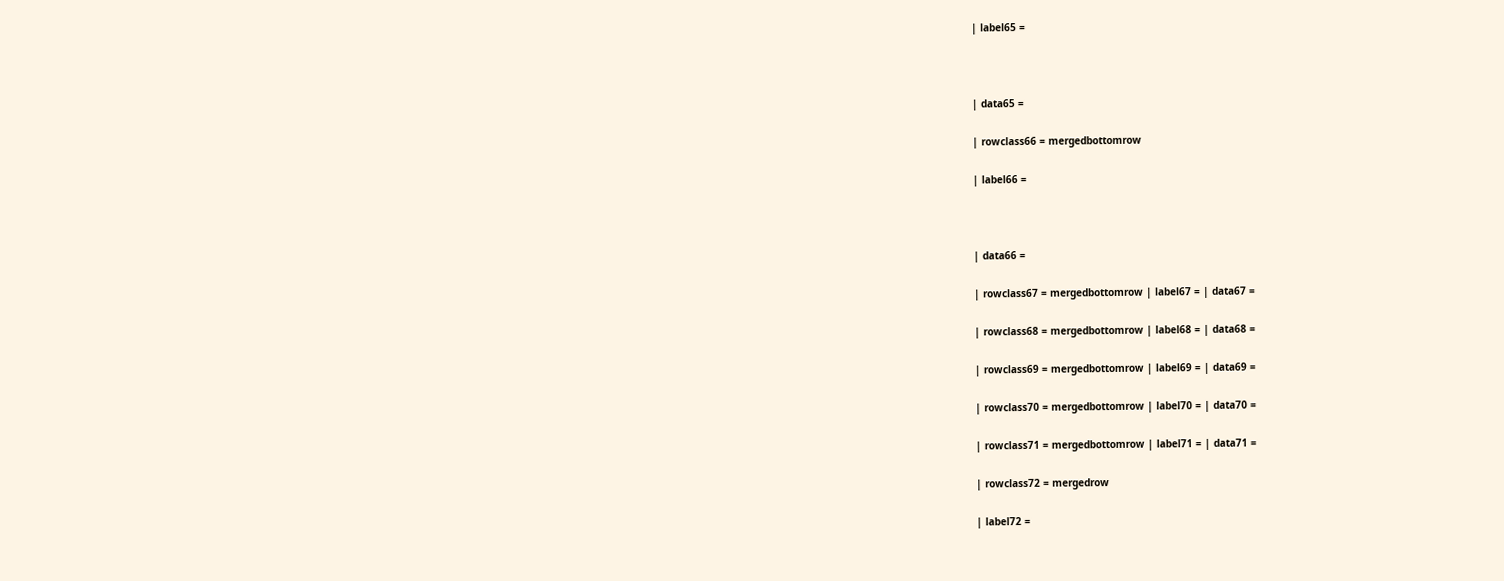| label65 =



| data65 =

| rowclass66 = mergedbottomrow

| label66 =



| data66 =

| rowclass67 = mergedbottomrow | label67 = | data67 =

| rowclass68 = mergedbottomrow | label68 = | data68 =

| rowclass69 = mergedbottomrow | label69 = | data69 =

| rowclass70 = mergedbottomrow | label70 = | data70 =

| rowclass71 = mergedbottomrow | label71 = | data71 =

| rowclass72 = mergedrow

| label72 =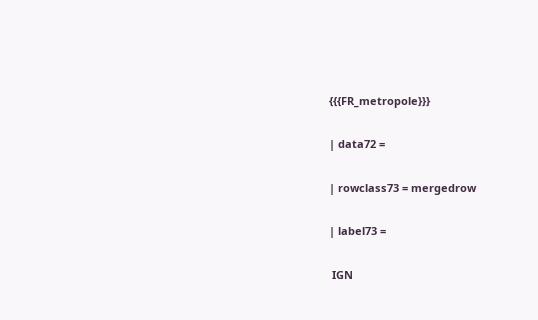{{{FR_metropole}}}

| data72 =

| rowclass73 = mergedrow

| label73 =

 IGN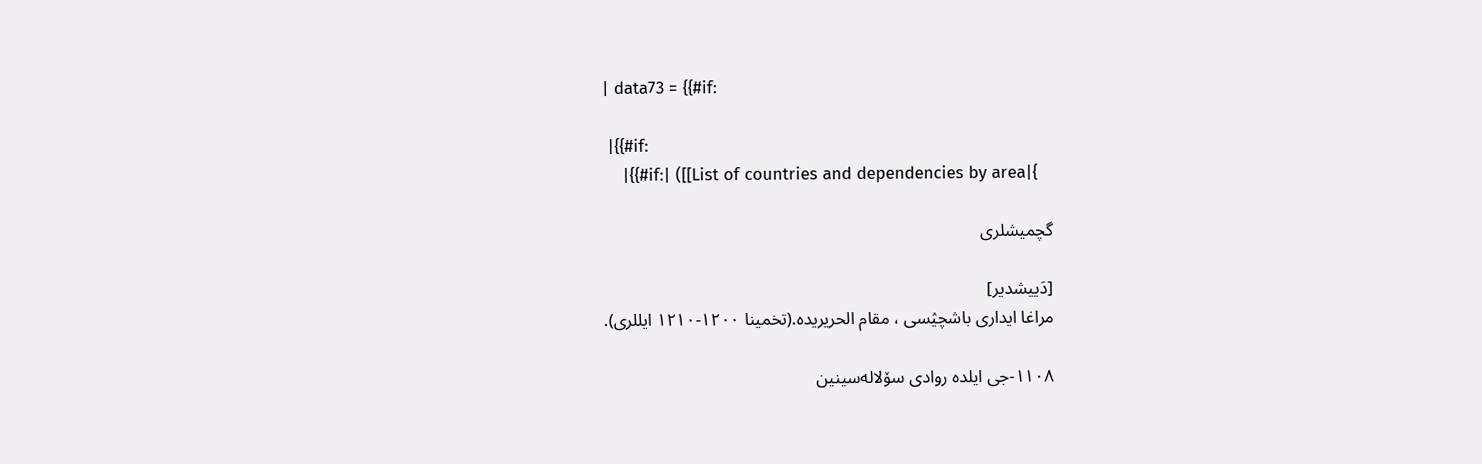| data73 = {{#if:

 |{{#if:
    |{{#if:| ([[List of countries and dependencies by area|{

گچمیشلری

[دَییشدیر]
مراغا ایداری باشچؽسی ، مقام الحریریده.(تخمینا ۱۲۰۰-۱۲۱۰ ایللری).

۱۱۰۸-جی ایلده روادی سۆلاله‌سینین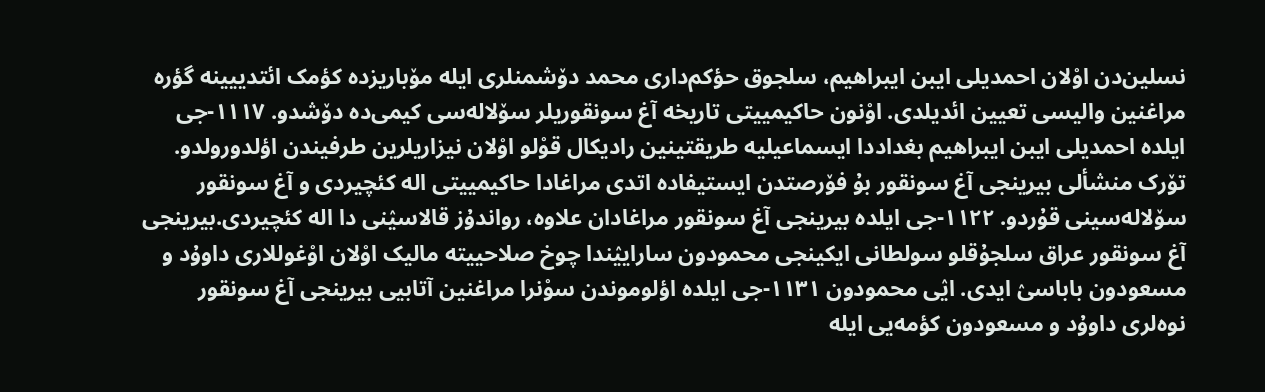نسلین‌دن اوْلان احمدیلی ایبن ایبراهیم، سلجوق حؤکم‌داری محمد دۆشمنلری ایله مۆباریزده کؤمک ائتدییینه گؤره مراغنین والیسی تعیین ائدیلدی. اوْنون حاکیمییتی تاریخه آغ سونقوریلر سۆلاله‌سی کیمی‌ده دۆشدو. ۱۱۱۷-جی ایلده احمدیلی ایبن ایبراهیم بغداددا ایسماعیلیه طریقتینین رادیکال قوْلو اوْلان نیزاریلرین طرفیندن اؤلدورولدو. تۆرک منشألی بیرینجی آغ سونقور بۇ فۆرصتدن ایستیفاده اتدی مراغادا حاکیمییتی اله کئچیردی و آغ سونقور سۆلاله‌سینی قۇردو. ۱۱۲۲-جی ایلده بیرینجی آغ سونقور مراغادان علاوه‌، رواندۇز قالاسؽنی دا اله کئچیردی.بیرینجی آغ سونقور عراق سلجۇقلو سولطانی ایکینجی محمودون سارایؽندا چوخ صلاحییته مالیک اوْلان اوْغوللاری داوۇد و مسعودون باباسؽ ایدی. اؽی محمودون ۱۱۳۱-جی ایلده اؤلوموندن سوْنرا مراغنین آتابیی بیرینجی آغ سونقور نوه‌لری داوۇد و مسعودون کؤمه‌یی ایله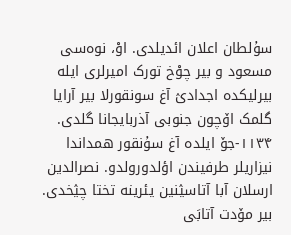سۇلطان اعلان ائدیلدی. اوْ، نوه‌سی مسعود و بیر چوْخ تورک امیرلری ایله بیرلیکده اجدادؽ آغ سونقورلا بیر آرایا گلمک اۆچون جنوبی آذربایجانا گلدی. ۱۱۳۴-جۆ ایلده آغ سۇنقور همداندا نیزاریلر طرفیندن اؤلدورولدو. نصرالدین ارسلان آبا آتاسؽنین یئرینه تختا چؽخدی. بیر مۆدت آتابَی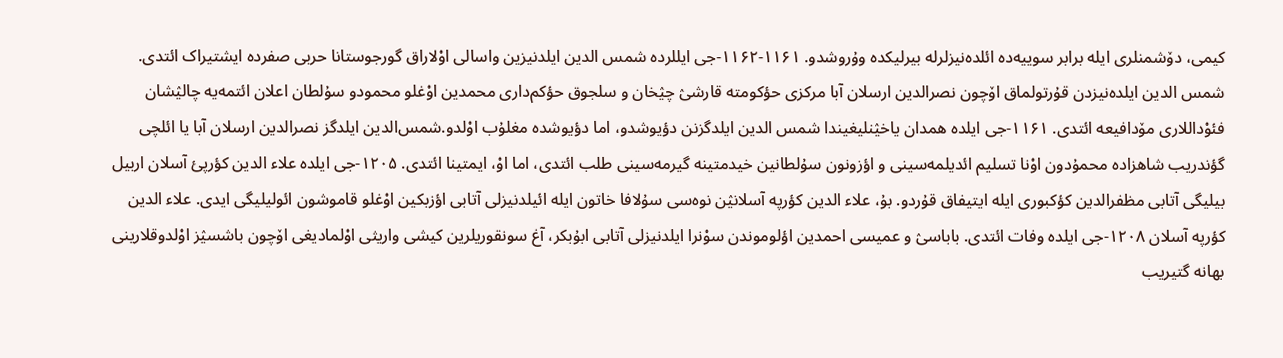کیمی، دۆشمنلری ایله برابر سوییه‌ده ائلده‌نیزلرله بیرلیکده وۇروشدو. ۱۱۶۱-۱۱۶۲-جی ایللرده شمس الدین ایلدنیزین واسالی اوْلاراق گورجوستانا حربی صفرده ایشتیراک ائتدی. شمس الدین ایلده‌نیزدن قۇرتولماق اۆچون نصرالدین ارسلان آبا مرکزی حؤکومته قارشؽ چؽخان و سلجوق حؤکم‌داری محمدین اوْغلو محمودو سۇلطان اعلان ائتمه‌یه چالؽشان فئوْداللاری مۆدافیعه ائتدی. ۱۱۶۱-جی ایلده همدان یاخؽنلیغیندا شمس الدین ایلدگزنن دؤیوشدو، اما دؤیوشده مغلۇب اوْلدو.شمس‌الدین ایلدگز نصرالدین ارسلان آبا یا ائلچی گؤندریب شاهزاده محمۇدون اوْنا تسلیم ائدیلمه‌سینی و اؤزونون سۇلطانین خیدمتینه گیرمه‌سینی طلب ائتدی، اما اوْ، ایمتینا ائتدی. ۱۲۰۵-جی ایلده علاء الدين کؤرپئ آسلان اربیل بیلیگی آتابی مظفرالدین کؤکبوری ایله ایتیفاق قۇردو. بۇ، علاء الدين کؤرپه آسلانؽن نوه‌سی سۇلافا خاتون ایله ائیلدنیزلی آتابی اؤزبکین اوْغلو قاموشون ائولیلیگی ایدی. علاء الدين کؤرپه آسلان ۱۲۰۸-جی ایلده وفات ائتدی. باباسؽ و عمیسی احمدین اؤلوموندن سوْنرا ایلدنیزلی آتابی ابۇبکر، آغ سونقوریلرین کیشی واریثی اوْلمادیغی اۆچون باشسؽز اوْلدوقلارینی بهانه گتیریب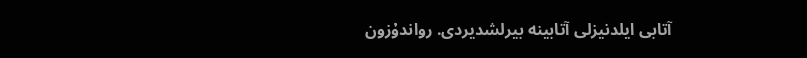آتابی ایلدنیزلی آتابینه بیرلشدیردی. رواندۇزون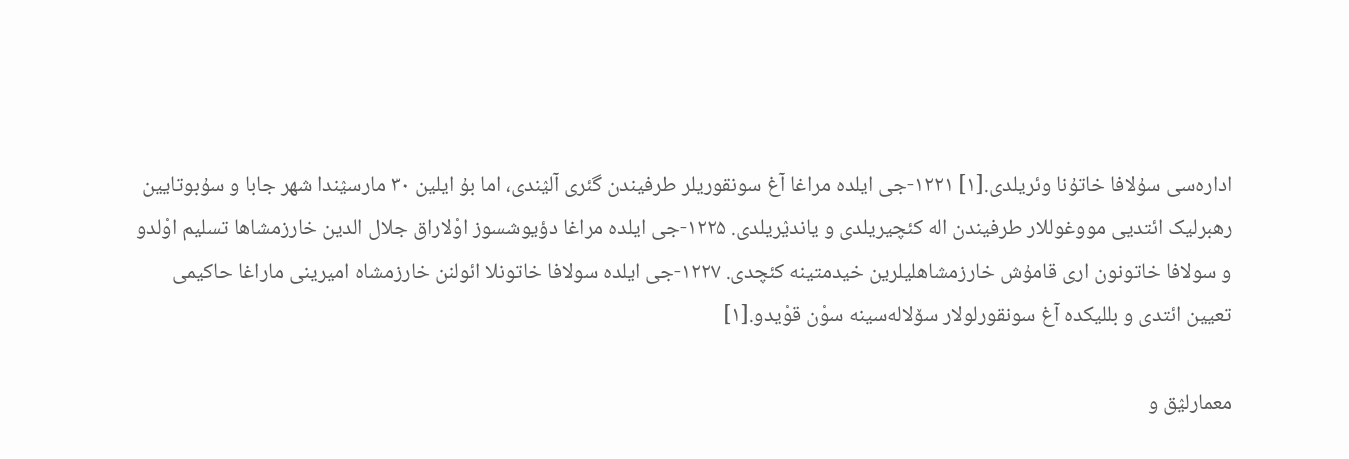اداره‌سی سۇلافا خاتۇنا وئریلدی.[۱] ۱۲۲۱-جی ایلده مراغا آغ سونقوریلر طرفیندن گئری آلؽندی، اما بۇ ایلین ۳۰ مارسؽندا شهر جابا و سۇبوتایین رهبرلیک ائتدیی مووغوللار طرفیندن اله کئچیریلدی و یاندؽریلدی. ۱۲۲۵-جی ایلده مراغا دؤیوشسوز اوْلاراق جلال الدین خارزمشاها تسلیم اوْلدو و سولافا خاتونون اری قامۇش خارزمشاهلیلرین خیدمتینه کئچدی. ۱۲۲۷-جی ایلده سولافا خاتونلا ائولنن خارزمشاه امیرینی ماراغا حاکیمی تعیین ائتدی و بللیکده آغ سونقورلولار سۆلاله‌سینه سوْن قوْیدو.[۱]

معمارلؽق و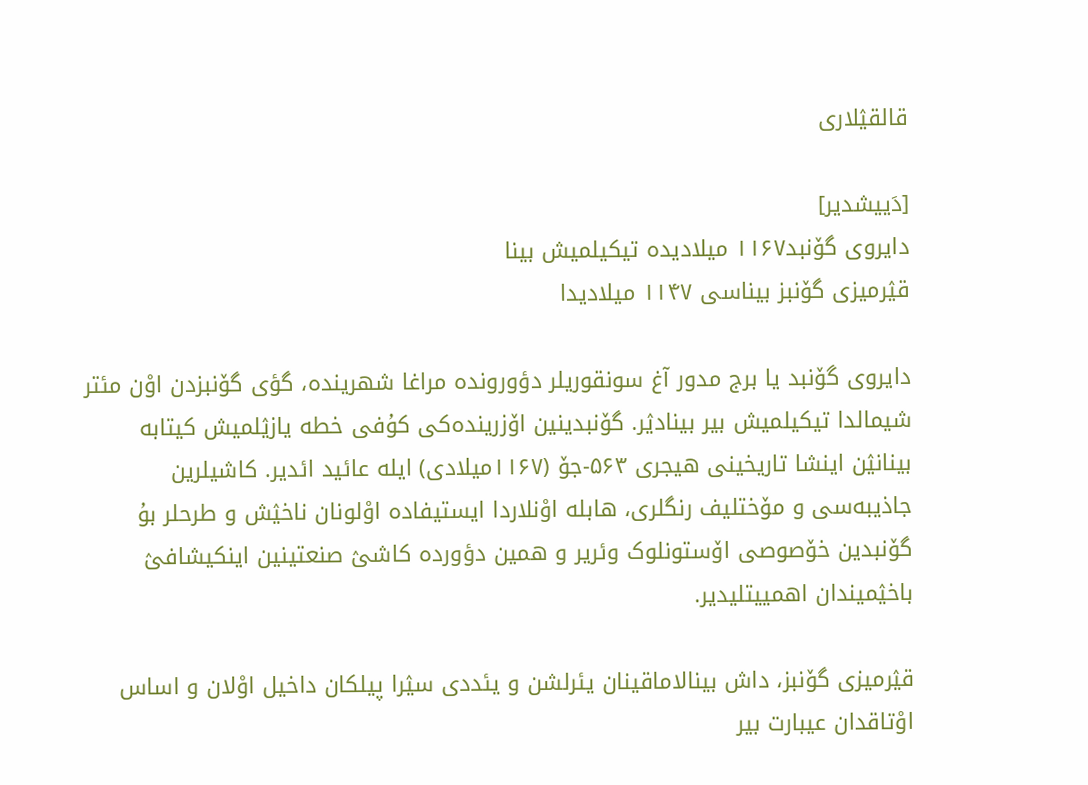قالقؽلاری

[دَییشدیر]
دایروی گۆنبد۱۱۶۷ میلادیده تیکیلمیش بینا
قؽرمیزی گۆنبز بیناسی ۱۱۴۷ میلادیدا

دایروی گۆنبد یا برج مدور آغ سونقوریلر دؤورونده مراغا شهرینده، گؤی گۆنبزدن اوْن مئتر شیمالدا تیکیلمیش بیر بینادؽر. گۆنبدینین اۆزرینده‌کی کۇفی خطه یازؽلمیش کیتابه بینانؽن اینشا تاریخینی هیجری ۵۶۳-جۆ (۱۱۶۷میلادی) ایله عائید ائدیر. کاشیلرین جاذیبه‌سی و مۆختلیف رنگلری، هابله اوْنلاردا ایستیفاده اوْلونان ناخؽش و طرحلر بۇ گۆنبدین خۆصوصی اۆستونلوک وئریر و همین دؤورده کاشؽ صنعتینین اینکیشافؽ باخؽمیندان اهمییتلیدیر.

قؽرمیزی گۆنبز، داش بینالاماقینان یئرلشن و یئددی سؽرا پیلکان داخیل اوْلان و اساس اوْتاقدان عیبارت بیر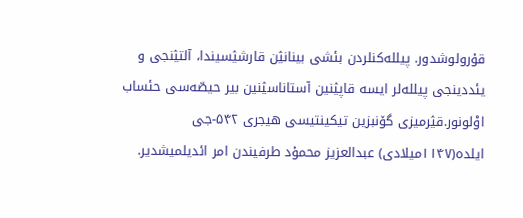قۇرولوشدور. پیلله‌کنلردن بئشی بینانؽن قارشؽسیندا، آلتؽنجی و یئددینجی پیلله‌لر ایسه قاپؽنین آستاناسؽنین بیر حیصّه‌سی حئساب اوْلونور.قؽرمیزی گۆنبزین تیکینتیسی هیجری ۵۴۲-جی ایلده(۱۱۴۷میلادی) عبدالعزیز محمۇد طرفیندن امر ائدیلمیشدیر.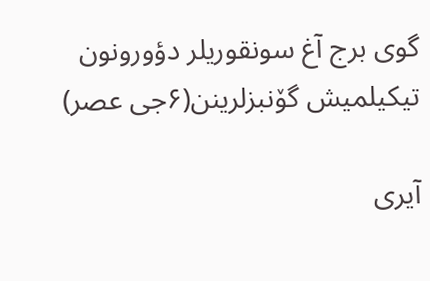گوی برج آغ سونقوریلر دؤورونون تیکیلمیش گۆنبزلرینن(۶جی عصر)

آیری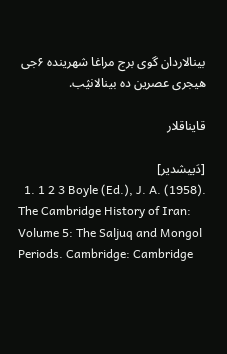بینالاردان گوی برج مراغا شهرینده ۶جی هیجری عصرین ده بینالانؽب.

قایناقلار

[دَییشدیر]
  1. 1 2 3 Boyle (Ed.), J. A. (1958). The Cambridge History of Iran: Volume 5: The Saljuq and Mongol Periods. Cambridge: Cambridge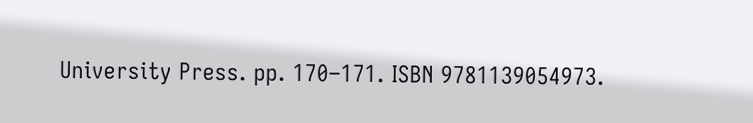University Press. pp. 170–171. ISBN 9781139054973.